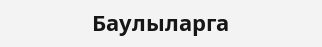Баулыларга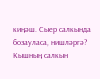киңәш. Сыер салкында бозауласа, нишләргә?
Кышның салкын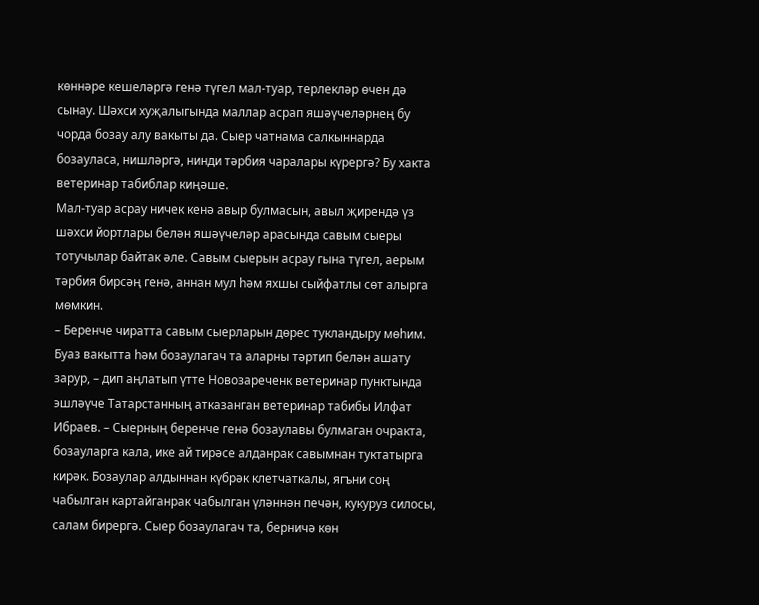көннәре кешеләргә генә түгел мал-туар, терлекләр өчен дә сынау. Шәхси хуҗалыгында маллар асрап яшәүчеләрнең бу чорда бозау алу вакыты да. Сыер чатнама салкыннарда бозауласа, нишләргә, нинди тәрбия чаралары күрергә? Бу хакта ветеринар табиблар киңәше.
Мал-туар асрау ничек кенә авыр булмасын, авыл җирендә үз шәхси йортлары белән яшәүчеләр арасында савым сыеры тотучылар байтак әле. Савым сыерын асрау гына түгел, аерым тәрбия бирсәң генә, аннан мул һәм яхшы сыйфатлы сөт алырга мөмкин.
– Беренче чиратта савым сыерларын дөрес тукландыру мөһим. Буаз вакытта һәм бозаулагач та аларны тәртип белән ашату зарур, – дип аңлатып үтте Новозареченк ветеринар пунктында эшләүче Татарстанның атказанган ветеринар табибы Илфат Ибраев. – Сыерның беренче генә бозаулавы булмаган очракта, бозауларга кала, ике ай тирәсе алданрак савымнан туктатырга кирәк. Бозаулар алдыннан күбрәк клетчаткалы, ягъни соң чабылган картайганрак чабылган үләннән печән, кукуруз силосы, салам бирергә. Сыер бозаулагач та, берничә көн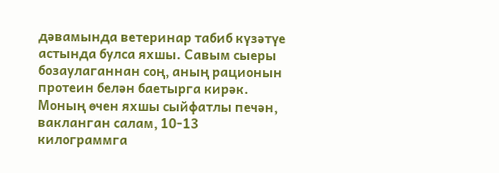дәвамында ветеринар табиб күзәтүе астында булса яхшы. Савым сыеры бозаулаганнан соң, аның рационын протеин белән баетырга кирәк. Моның өчен яхшы сыйфатлы печән, вакланган салам, 10-13 килограммга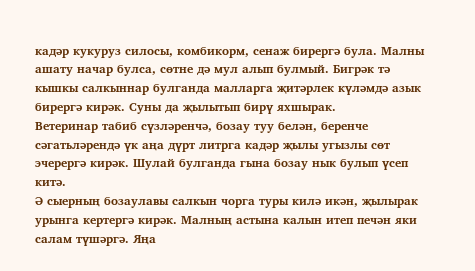кадәр кукуруз силосы, комбикорм, сенаж бирергә була. Малны ашату начар булса, сөтне дә мул алып булмый. Бигрәк тә кышкы салкыннар булганда малларга җитәрлек күләмдә азык бирергә кирәк. Суны да җылытып бирү яхшырак.
Ветеринар табиб сүзләренчә, бозау туу белән, беренче сәгатьләрендә үк аңа дүрт литрга кадәр җылы угызлы сөт эчерергә кирәк. Шулай булганда гына бозау нык булып үсеп китә.
Ә сыерның бозаулавы салкын чорга туры килә икән, җылырак урынга кертергә кирәк. Малның астына калын итеп печән яки салам түшәргә. Яңа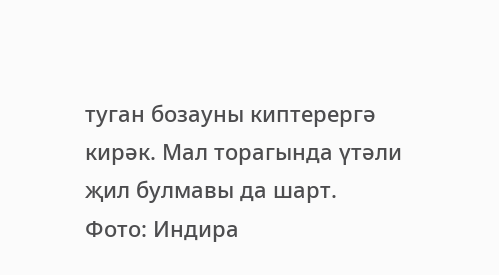туган бозауны киптерергә кирәк. Мал торагында үтәли җил булмавы да шарт.
Фото: Индира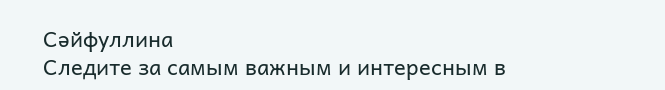Сәйфуллина
Следите за самым важным и интересным в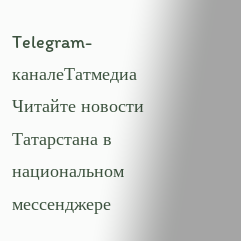Telegram-каналеТатмедиа
Читайте новости Татарстана в национальном мессенджере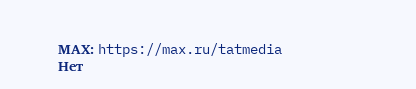MАХ: https://max.ru/tatmedia
Нет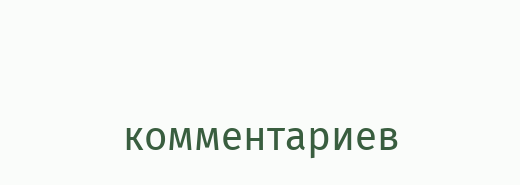комментариев